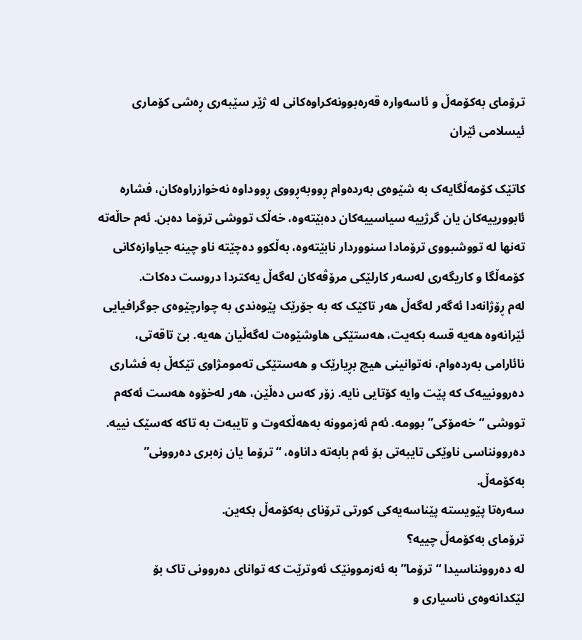ترۆمای بەکۆمەڵ و ئاسەوارە قەرەبوونەکراوەکانی لە ژێر سێبەری ڕەشی کۆماری ئیسلامی ئێران

کاتێک کۆمەڵگایەک بە شێوەی بەردەوام ڕووبەڕووی ڕووداوە نەخوازراوەکان، فشارە ئابوورییەکان یان گرژییە سیاسییەکان دەبێتەوە، خەڵک تووشی ترۆما دەبن. ئەم حاڵەتە تەنها لە تووشبووی ترۆمادا سنووردار نابێتەوە، بەڵکوو دەچێتە ناو چینە جیاوازەکانی کۆمەڵگا و کاریگەری لەسەر کارلێکی مرۆڤەکان لەگەڵ یەکتردا دروست دەکات.
لەم ڕۆژانەدا ئەگەر لەگەڵ هەر تاکێک کە بە جۆرێک پێوەندی بە چوارچێوەی جوگرافیایی ئێرانەوە هەیە قسە بکەیت، هەستێکی هاوشێوەت لەگەڵیان هەیە. بێ تاقەتی، نائارامی بەردەوام، نەتوانینی هیچ بڕیارێک و هەستێکی تەمومژاوی تێکەڵ بە فشاری دەروونییەک کە پێت وایە کۆتایی نایە. زۆر کەس دەڵێن، هەر لەخۆوە هەست ئەکەم تووشی “خەمۆکی” بوومە. ئەم ئەزموونە بەهەڵکەوت و تایبەت بە تاکە کەسێک نییە. دەروونناسی ناوێکی تایبەتی بۆ ئەم بابەتە داناوە، “ترۆما یان زەبری دەروونی” بەکۆمەڵ.
سەرەتا پێویستە پێناسەیەکی کورتی ترۆنای بەکۆمەڵ بکەین.
ترۆمای بەکۆمەڵ چییە؟
لە دەروونناسیدا “ترۆما” بە ئەزموونێک ئەوترێت کە توانای دەروونی تاک بۆ لێکدانەوەی ناسیاری و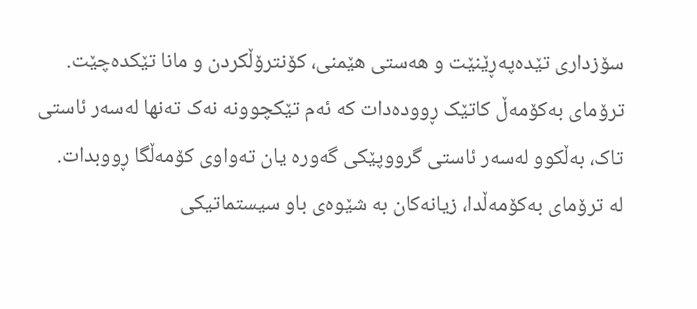سۆزداری تێدەپەڕێنێت و هەستی هێمنی، کۆنترۆڵکردن و مانا تێکدەچێت. ترۆمای بەکۆمەڵ کاتێک ڕوودەدات کە ئەم تێکچوونە نەک تەنها لەسەر ئاستی تاک، بەڵکوو لەسەر ئاستی گرووپێکی گەورە یان تەواوی کۆمەڵگا ڕووبدات.
لە ترۆمای بەکۆمەڵدا، زیانەکان بە شێوەی باو سیستماتیکی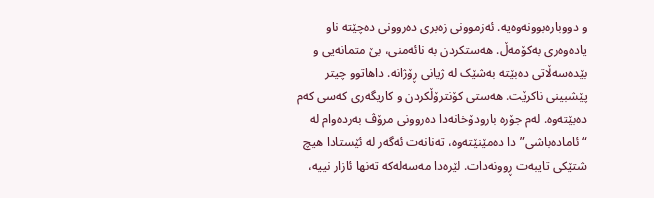و دووبارەبوونەوەیە. ئەزموونی زەبری دەروونی دەچێتە ناو یادەوەری بەکۆمەڵ. هەستکردن بە نائەمنی، بێ متمانەیی و بێدەسەڵاتی دەبێتە بەشێک لە ژیانی ڕۆژانە. داهاتوو چیتر پێشبینی ناکرێت. هەستی کۆنترۆڵکردن و کاریگەری کەسی کەم دەبێتەوە. لەم جۆرە بارودۆخانەدا دەروونی مرۆڤ بەردەوام لە “ئامادەباشی”دا دەمێنێتەوە، تەنانەت ئەگەر لە ئێستادا هیچ شتێکی تایبەت ڕوونەدات. لێرەدا مەسەلەکە تەنها ئازار نییە،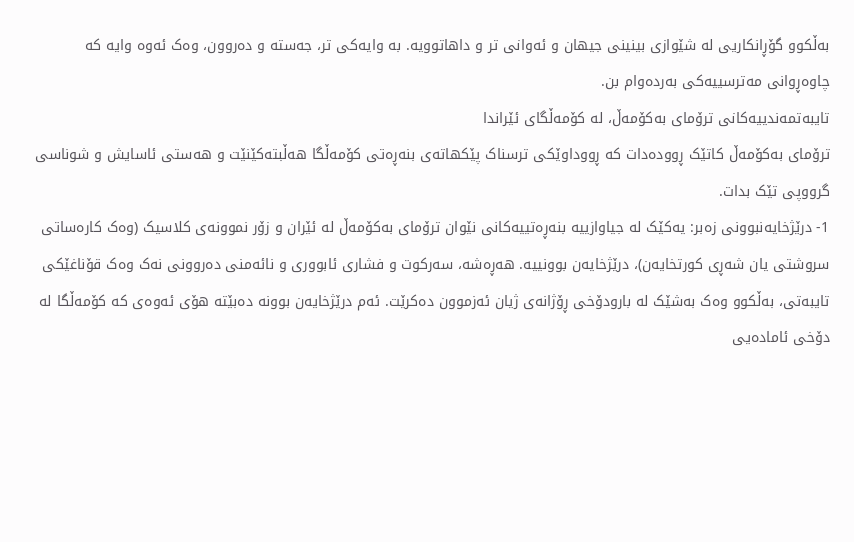بەڵکوو گۆڕانکاریی لە شێوازی بینینی جیهان و ئەوانی تر و داهاتوویە. بە وایەکی تر، جەستە و دەروون، وەک ئەوە وایە کە چاوەڕوانی مەترسییەکی بەردەوام بن.
تایبەتمەندییەکانی ترۆمای بەکۆمەڵ، لە کۆمەڵگای ئێراندا
ترۆمای بەکۆمەڵ کاتێک ڕوودەدات کە ڕووداوێکی ترسناک پێکهاتەی بنەڕەتی کۆمەڵگا هەڵبتەکێنێت و هەستی ئاسایش و شوناسی گرووپی تێک بدات.
1- درێژخایەنبوونی زەبر: یەکێک لە جیاوازییە بنەڕەتییەکانی نێوان ترۆمای بەکۆمەڵ لە ئێران و زۆر نموونەی کلاسیک (وەک کارەساتی سروشتی یان شەڕی کورتخایەن)، درێژخایەن بوونییە. هەڕەشە، سەرکوت و فشاری ئابووری و نائەمنی دەروونی نەک وەک قۆناغێکی تایبەتی، بەڵکوو وەک بەشێک لە بارودۆخی ڕۆژانەی ژیان ئەزموون دەکرێت. ئەم درێژخایەن بوونە دەبێتە هۆی ئەوەی کە کۆمەڵگا لە دۆخی ئامادەیی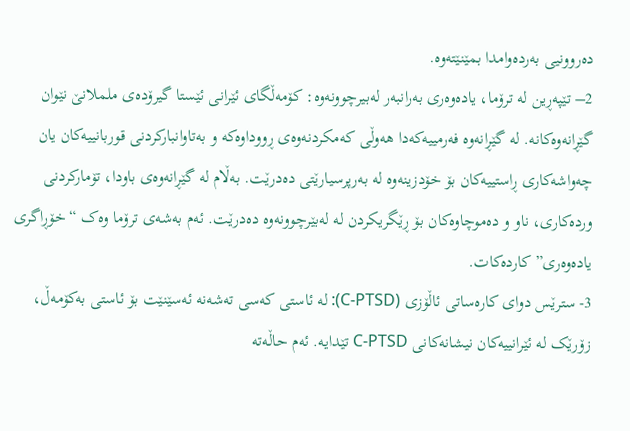دەروونیی بەردەوامدا بمێنێتەوە.
2– تێپەڕین لە ترۆما، یادەوەری بەرانبەر لەبیرچوونەوە: کۆمەڵگای ئێرانی ئێستا گیرۆدەی ململانێ نێوان گێڕانەوەکانە. لە گێڕانەوە فەرمییەکەدا هەوڵی کەمکردنەوەی ڕووداوەکە و بەتاوانبارکردنی قوربانییەکان یان چەواشەکاری ڕاستییەکان بۆ خۆدزینەوە لە بەرپرسیارێتی دەدرێت. بەڵام لە گێڕانەوەی باودا، تۆمارکردنی وردەکاری، ناو و دەموچاوەکان بۆ ڕێگریکردن لە لەبێرچوونەوە دەدرێت. ئەم بەشەی ترۆما وەک “خۆڕاگری یادەوەری” کاردەکات.
3- سترێس دوای کارەساتی ئاڵۆزی (C-PTSD): لە ئاستی کەسی تەشەنە ئەسێنێت بۆ ئاستی بەکۆمەڵ، زۆرێک لە ئێرانییەکان نیشانەکانی C-PTSD تێدایە. ئەم حاڵەتە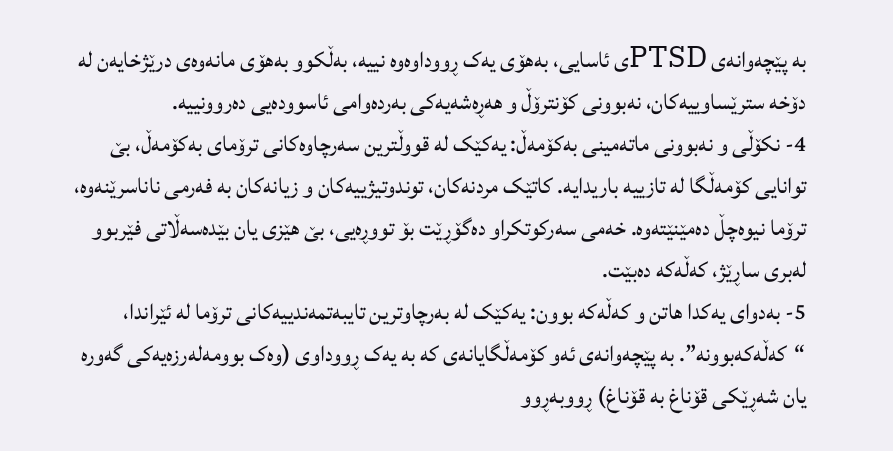بە پێچەوانەی PTSDی ئاسایی، بەهۆی یەک ڕووداوەوە نییە، بەڵکوو بەهۆی مانەوەی درێژخایەن لە دۆخە سترێساوییەکان، نەبوونی کۆنترۆڵ و هەڕەشەیەکی بەردەوامی ئاسوودەیی دەروونییە.
4- نکۆڵی و نەبوونی ماتەمینی بەکۆمەڵ: یەکێک لە قووڵترین سەرچاوەکانی ترۆمای بەکۆمەڵ، بێ توانایی کۆمەڵگا لە تازییە باریدایە. کاتێک مردنەکان، توندوتیژییەکان و زیانەکان بە فەرمی ناناسرێنەوە، ترۆما نیوەچڵ دەمێنێتەوە. خەمی سەرکوتکراو دەگۆڕێت بۆ تووڕەیی، بێ هێزی یان بێدەسەڵاتی فێربوو لەبری ساڕێژ، کەڵەکە دەبێت.
5- بەدوای یەکدا هاتن و کەڵەکە بوون: یەکێک لە بەرچاوترین تایبەتمەندییەکانی ترۆما لە ئێراندا، “کەڵەکەبوونە”. بە پێچەوانەی ئەو کۆمەڵگایانەی کە بە یەک ڕووداوی (وەک بوومەلەرزەیەکی گەورە یان شەڕێکی قۆناغ بە قۆناغ) ڕووبەڕوو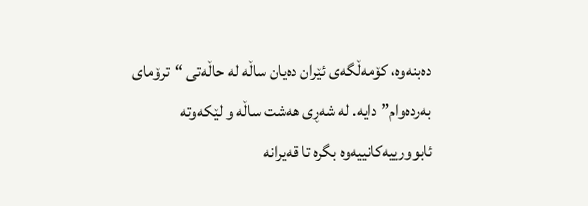دەبنەوە، کۆمەڵگەی ئێران دەیان ساڵە لە حاڵەتی “ترۆمای بەردەوام”دایە. لە شەڕی هەشت ساڵە و لێکەوتە ئابوورییەکانییەوە بگرە تا قەیرانە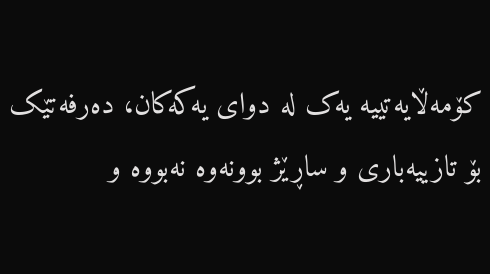کۆمەڵایەتییە یەک لە دوای یەکەکان، دەرفەتێک بۆ تازییەباری و ساڕێژ بوونەوە نەبووە و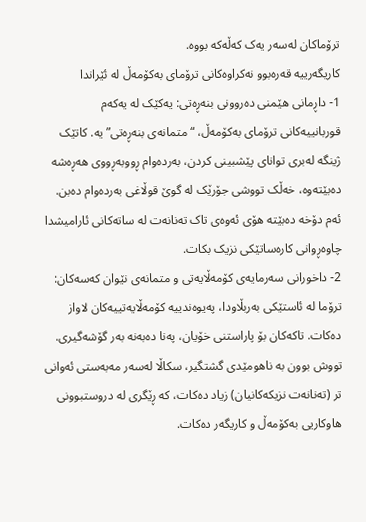ترۆماکان لەسەر یەک کەڵەکە بووە.
کاریگەرییە قەرەبوو نەکراوەکانی ترۆمای بەکۆمەڵ لە ئێراندا
1- داڕمانی هێمنی دەروونی بنەڕەتی: یەکێک لە یەکەم قوربانییەکانی ترۆمای بەکۆمەڵ، “متمانەی بنەڕەتی”یە. کاتێک ژینگە لەبری توانای پێشبینی کردن، بەردەوام ڕووبەڕووی هەڕەشە دەبێتەوە، خەڵک تووشی جۆرێک لە گوێ قوڵاغی بەردەوام دەبن. ئەم دۆخە دەبێتە هۆی ئەوەی تاک تەنانەت لە ساتەکانی ئارامیشدا چاوەڕوانی کارەساتێکی نزیک بکات.
2- داخورانی سەرمایەی کۆمەڵایەتی و متمانەی نێوان کەسەکان: ترۆما لە ئاستێکی بەربڵاودا، پەیوەندییە کۆمەڵایەتییەکان لاواز دەکات. تاکەکان بۆ پاراستنی خۆیان، پەنا دەبەنە بەر گۆشەگیری. تووش بوون بە ناهومێدی گشتگیر، سکاڵا لەسەر مەبەستی ئەوانی تر (تەنانەت نزیکەکانیان) زیاد دەکات، کە ڕێگری لە دروستبوونی هاوکاریی بەکۆمەڵ و کاریگەر دەکات.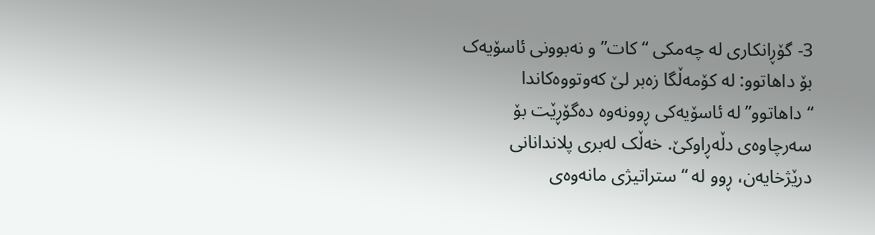3- گۆڕانکاری لە چەمکی “کات” و نەبوونی ئاسۆیەک بۆ داهاتوو: لە کۆمەڵگا زەبر لێ کەوتووەکاندا “داهاتوو” لە ئاسۆیەکی ڕوونەوە دەگۆڕێت بۆ سەرچاوەی دڵەڕاوکێ. خەڵک لەبری پلاندانانی درێژخایەن، ڕوو لە “ستراتیژی مانەوەی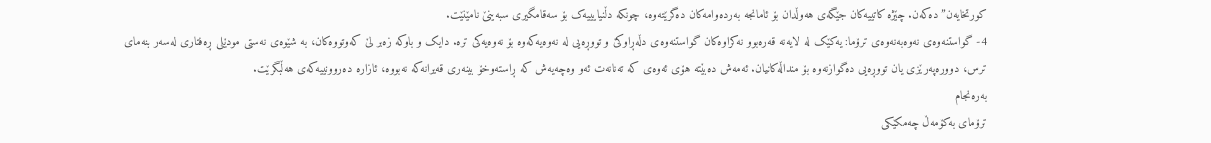کورتخایەن” دەکەن. چێژە کاتییەکان جێگەی هەوڵدان بۆ ئامانجە بەردەوامەکان دەگرێتەوە، چونکە دڵنیایییەک بۆ سەقامگیری سبەینێ نامێنێت.
4- گواستنەوەی نەوەبەنەوەی ترۆما: یەکێک لە لایەنە قەرەبوو نەکراوەکان گواستنەوەی دڵەڕاوکێ و تووڕەیی لە نەوەیەکەوە بۆ نەوەیەکی ترە. دایک و باوکە زەبر لێ کەوتووەکان، بە شێوەی نەستی مودێلی ڕەفتاری لەسەر بنەمای ترس، دوورەپەرێزی یان تووڕەیی دەگوازنەوە بۆ منداڵەکانیان. ئەمەش دەبێتە هۆی ئەوەی کە تەنانەت ئەو وەچەیەش کە ڕاستەوخۆ بینەری قەیرانەکە نەبووە، ئازارە دەروونییەکەی هەڵبگرێت.
بەرەنجام
ترۆمای بەکۆمەڵ چەمکێکی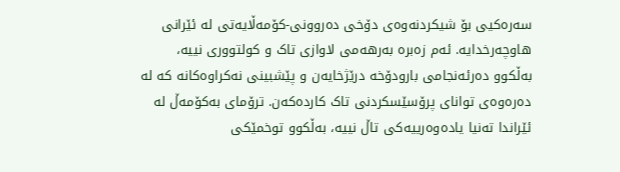سەرەکیی بۆ شیکردنەوەی دۆخی دەروونی-کۆمەڵایەتی لە ئێرانی هاوچەرخدایە. ئەم زەبرە بەرهەمی لاوازی تاک و کولتووری نییە، بەڵکوو دەرئەنجامی بارودۆخە درێژخایەن و پێشبینی نەکراوەکانە کە لە دەرەوەی توانای پرۆسێسکردنی تاک کاردەکەن. ترۆمای بەکۆمەڵ لە ئێراندا تەنیا یادەوەرییەکی تاڵ نییە، بەڵکوو توخمێکی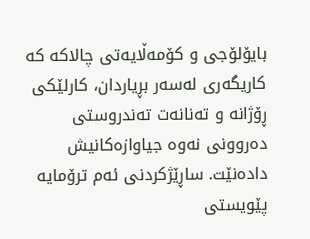بایۆلۆجی و کۆمەڵایەتی چالاکە کە کاریگەری لەسەر بڕیاردان، کارلێکی ڕۆژانە و تەنانەت تەندروستی دەروونی نەوە جیاوازەکانیش دادەنێت. ساڕێژکردنی ئەم ترۆمایە پێویستی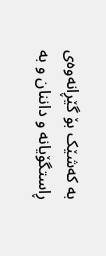بە کەشێک بۆ گێڕانەوەی ڕاستگۆیانە و داننان و بە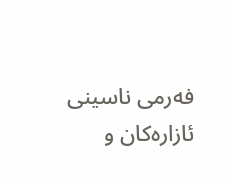فەرمی ناسینی ئازارەکان و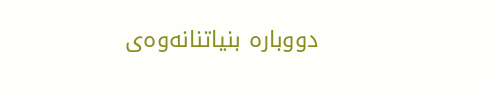دووبارە بنیاتنانەوەی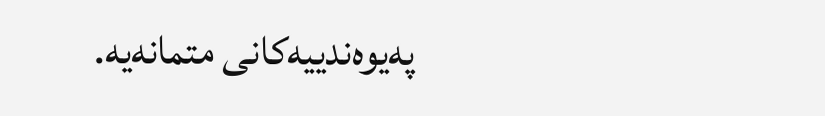پەیوەندییەکانی متمانەیە.